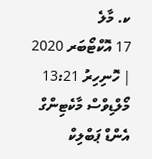ކ. މާލެ
17 އޮކްޓޯބަރ 2020 | ހޮނިހިރު 13:21
މޯލްޑިވްސް މާކެޓިންގް އެންޑް ޕަބްލިކް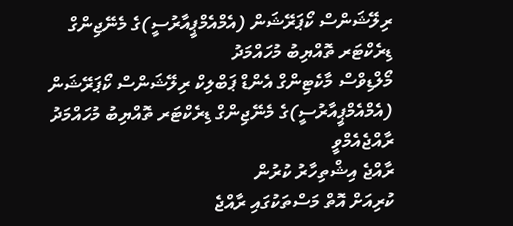ރިލޭޝަންސް ކޯޕަރޭޝަން (އެމްއެމްޕީއާރުސީ)ގެ މެނޭޖިންގް ޑިރެކްޓަރ ތޮއްޔިބު މުހައްމަދު
މޯލްޑިވްސް މާކެޓިންގް އެންޑް ޕަބްލިކް ރިލޭޝަންސް ކޯޕަރޭޝަން (އެމްއެމްޕީއާރުސީ)ގެ މެނޭޖިންގް ޑިރެކްޓަރ ތޮއްޔިބު މުހައްމަދު
ރާއްޖެއެމްވީ
ރާއްޖެ އިޝްތިހާރު ކުރުން
ކުރިއަށް އޮތް މަސްތަކުގައި ރާއްޖެ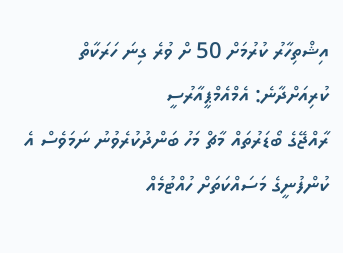އިޝްތިހާރު ކުރުމަށް 50 ށް ވުރެ ގިނަ ހަރަކާތް ކުރިއަށްދާނެ: އެމްއެމްޕީއާރުސީ
ރާއްޖޭގެ ބޯޑަރުތައް މާޗް މަހު ބަންދުކުރެވުނު ނަމަވެސް އެ ކުންފުނީގެ މަސައްކަތަށް ހުއްޓުމެއް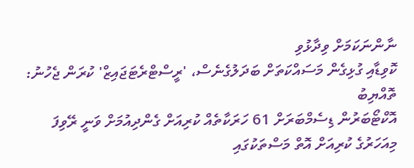ނާންނަކަމަށް ވިދާޅުވި
ކޮވިޑާއި ގުޅިގެން މަސައްކަތަށް ބަދަލުގެނެސް، 'ރީސްޓްރެޓަޖައިޒް' ކުރަން ޖެހުނު: ތޮއްޔިބު
އޮކްޓޯބަރުން ޑިސެމްބަރަށް 61 ހަރަކާތެއް ކުރިއަށް ގެންދިއުމަށް ވަނީ ރޭވިފަ
މިއަހަރުގެ ކުރިއަށް އޮތް މަސްތަކުގައި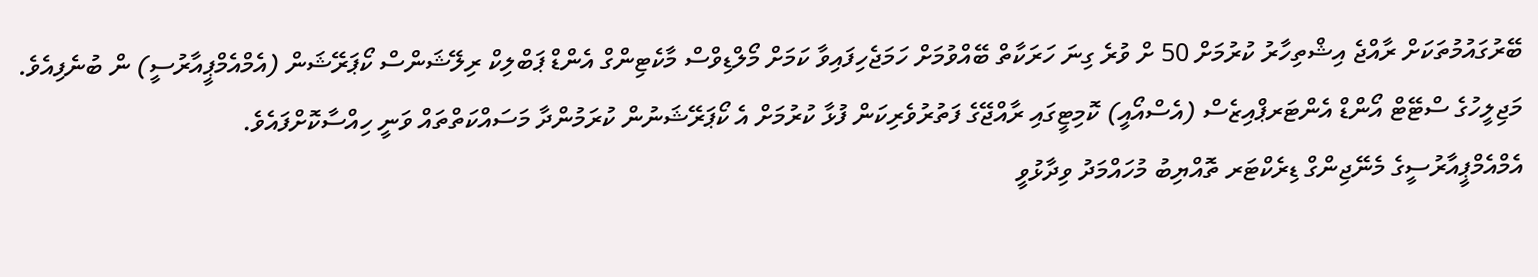ބޭރުގައުމުތަކަށް ރާއްޖެ އިޝްތިހާރު ކުރުމަށް 50 ށް ވުރެ ގިނަ ހަރަކާތް ބޭއްވުމަށް ހަމަޖެހިފައިވާ ކަމަށް މޯލްޑިވްސް މާކެޓިންގް އެންޑް ޕަބްލިކް ރިލޭޝަންސް ކޯޕަރޭޝަން (އެމްއެމްޕީއާރުސީ) ން ބުނެފިއެވެ.
މަޖިލީހުގެ ސްޓޭޓް އޯންޑް އެންޓަރޕްއިޒެސް (އެސްއޯއީ) ކޮމިޓީގައި ރާއްޖޭގެ ފަތުރުވެރިކަން ފުޅާ ކުރުމަށް އެ ކޯޕަރޭޝަނުން ކުރަމުންދާ މަސައްކަތްތައް ވަނީ ހިއްސާކޮށްފައެވެ.
އެމްއެމްޕީއާރުސީގެ މެނޭޖިންގް ޑިރެކްޓަރ ތޮއްޔިބު މުހައްމަދު ވިދާޅުވީ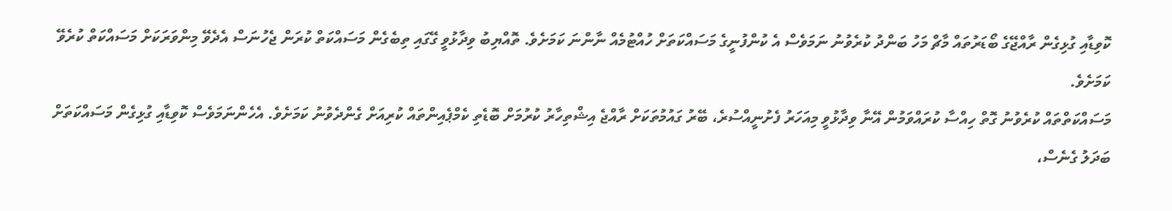ކޮވިޑާއި ގުޅިގެން ރާއްޖޭގެ ބޯޑަރުތައް މާޗް މަހު ބަންދު ކުރެވުނު ނަމަވެސް އެ ކުންފުނީގެ މަސައްކަތަށް ހުއްޓުމެއް ނާންނަ ކަމަށެވެ. ތޮއްޔިބު ވިދާޅުވީ ގޭގައި ތިބެގެން މަސައްކަތް ކުރަން ޖެހުނަސް އެދެވޭ މިންވަރަކަށް މަސައްކަތް ކުރެވޭ ކަމަށެވެ.
މަސައްކަތްތައް ކުރެވުނު ގޮތް ހިއްސާ ކުރައްވަމުން އޭނާ ވިދާޅުވީ މިއަހަރު ފެށުނީއްސުރެ، ބޭރު ގައުމުތަކަށް ރާއްޖެ އިޝްތިހާރު ކުރުމަށް ބޮޑެތި ކެމްޕެއިންތައް ކުރިއަށް ގެންދެވުނު ކަމަށެވެ. އެހެންނަމަވެސް ކޮވިޑާއި ގުޅިގެން މަސައްކަތަށް ބަދަލު ގެނެސް،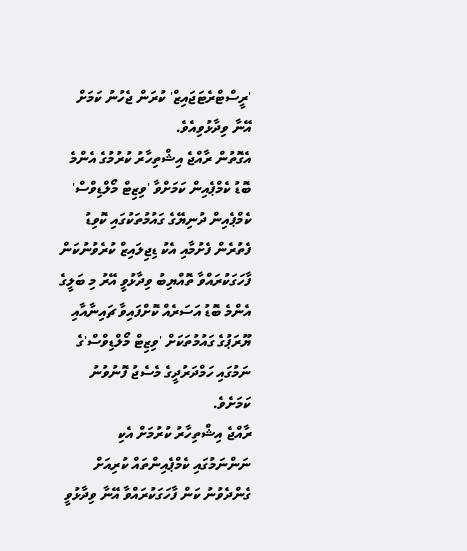'ރީސްޓްރެޓަޖައިޒް' ކުރަން ޖެހުނު ކަމަށް އޭނާ ވިދާޅުވިއެވެ.
އެގޮތުން ރާއްޖެ އިޝްތިހާރު ކުރުމުގެ އެންމެ ބޮޑު ކެމްޕެއިން ކަމަށްވާ 'ވިޒިޓް މޯލްޑިވްސް' ކެމްޕެއިން ދުނިޔޭގެ ގައުމުތަކުގައި ކޮވިޑު ފެތުރެން ފެށުމާއި އެކު ޑިޖިލައިޒް ކުރެވުނުކަން ފާހަގަކުރައްވާ ތޮއްޔިބު ވިދާޅުވީ އޭރު މި ބަލީގެ އެންމެ ބޮޑު އަސަރެއް ކޮށްފައިވާ ޗައިނާއާއި ޔޫރަޕުގެ ގައުމުތަކަށް 'ވިޒިޓް މޯލްޑިވްސް'ގެ ނަމުގައި ހަމްދަރުދީގެ މެސެޖު ފޮނުވުނު ކަމަށެވެ.
ރާއްޖެ އިޝްތިހާރު ކުރުމަށް އެކި ނަންނަމުގައި ކެމްޕެއިންތައް ކުރިއަށް ގެންދެވުނު ކަން ފާހަގަކުރައްވާ އޭނާ ވިދާޅުވީ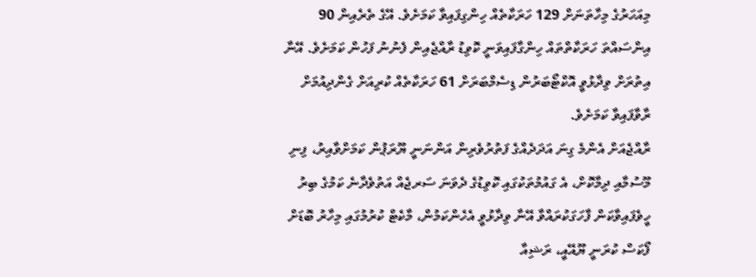މިއަހަރުގެ މިހާތަނަށް 129 ހަރަކާތެއް ހިންގިފައިވާ ކަމަށެވެ. އޭގެ ތެރެއިން 90 އިންސައްތަ ހަރަކާތްތައް ހިންގާފައިވަނީ ކޮވިޑު ރާއްޖެއިން ފެނުނު ފަހުން ކަމަށެވެ. އޭނާ އިތުރަށް ވިދާޅުވީ އޮކްޓޯބަރުން ޑިސެމްބަރަށް 61 ހަރަކާތެއް ކުރިއަށް ގެންދިއުމަށް ރާވާފައިވާ ކަމަށެވެ.
ރާއްޖެއަށް އެންމެ ގިނަ އަދަދެއްގެ ފަތުރުވެރިން އަންނަނީ ޔޫރަޕުން ކަމަށްވާއިރު، ފިނި މޫސުމާއި ދިމާކޮށް، އެ ގައުމުތަކުގައި ކޮވިޑުގެ ދެވަނަ ސަރޖެއް އަތުވެދާނެ ކަމުގެ ބިރު ހީވެފައިވާކަން ފާހަގަކުރައްވާ އޭނާ ވިދާޅުވީ އެހެންކަމުން، މާކެޓް ކުރުމުގައި މިހާރު ބޮޑަށް ފޯކަސް ކުރަނީ ޔޫއޭއީ، ރަޝިއާ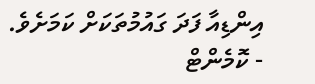އިންޑިއާ ފަދަ ގައުމުތަކަށް ކަމަށެވެ.
- ކޮމެންޓް